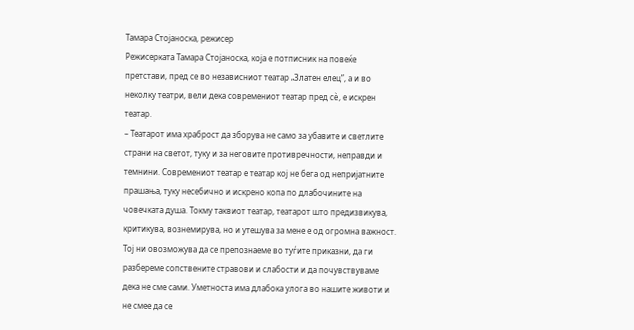Тамара Стојаноска, режисер
Режисерката Тамара Стојаноска, која е потписник на повеќе претстави, пред се во независниот театар „Златен елец”, а и во неколку театри, вели дека современиот театар пред сè, е искрен театар.
– Театарот има храброст да зборува не само за убавите и светлите страни на светот, туку и за неговите противречности, неправди и темнини. Современиот театар е театар кој не бега од непријатните прашања, туку несебично и искрено копа по длабочините на човечката душа. Токму таквиот театар, театарот што предизвикува, критикува, вознемирува, но и утешува за мене е од огромна важност. Тој ни овозможува да се препознаеме во туѓите приказни, да ги разбереме сопствените стравови и слабости и да почувствуваме дека не сме сами. Уметноста има длабока улога во нашите животи и не смее да се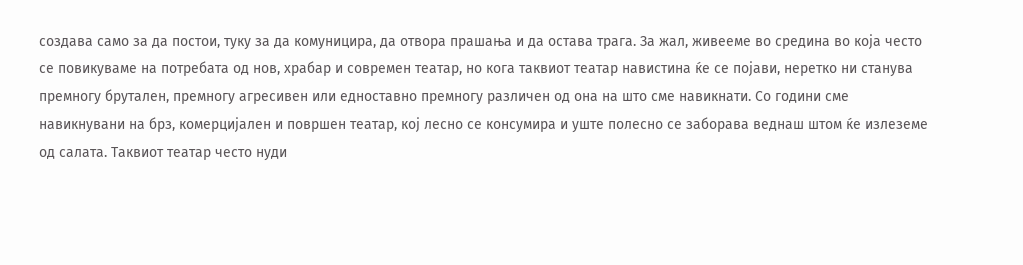создава само за да постои, туку за да комуницира, да отвора прашања и да остава трага. За жал, живееме во средина во која често се повикуваме на потребата од нов, храбар и современ театар, но кога таквиот театар навистина ќе се појави, неретко ни станува премногу брутален, премногу агресивен или едноставно премногу различен од она на што сме навикнати. Со години сме навикнувани на брз, комерцијален и површен театар, кој лесно се консумира и уште полесно се заборава веднаш штом ќе излеземе од салата. Таквиот театар често нуди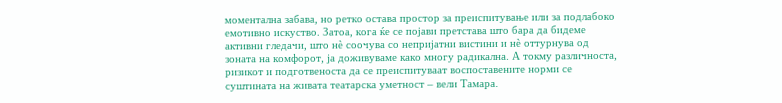моментална забава, но ретко остава простор за преиспитување или за подлабоко емотивно искуство. Затоа, кога ќе се појави претстава што бара да бидеме активни гледачи, што нè соочува со непријатни вистини и нè оттурнува од зоната на комфорот, ја доживуваме како многу радикална. А токму различноста, ризикот и подготвеноста да се преиспитуваат воспоставените норми се суштината на живата театарска уметност – вели Тамара.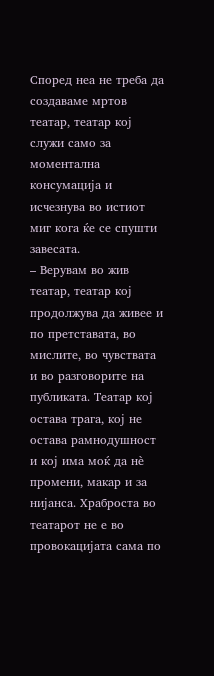Според неа не треба да создаваме мртов театар, театар кој служи само за моментална консумација и исчезнува во истиот миг кога ќе се спушти завесата.
– Верувам во жив театар, театар кој продолжува да живее и по претставата, во мислите, во чувствата и во разговорите на публиката. Театар кој остава трага, кој не остава рамнодушност и кој има моќ да нè промени, макар и за нијанса. Храброста во театарот не е во провокацијата сама по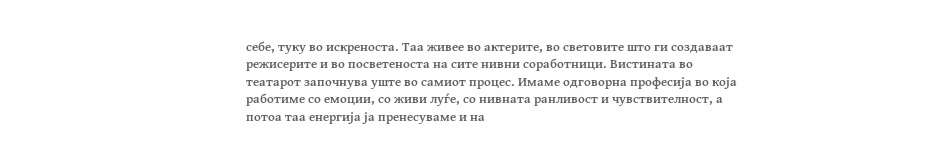себе, туку во искреноста. Таа живее во актерите, во световите што ги создаваат режисерите и во посветеноста на сите нивни соработници. Вистината во театарот започнува уште во самиот процес. Имаме одговорна професија во која работиме со емоции, со живи луѓе, со нивната ранливост и чувствителност, а потоа таа енергија ја пренесуваме и на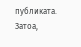публиката. Затоа,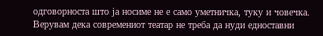одговорноста што ја носиме не е само уметничка, туку и човечка. Верувам дека современиот театар не треба да нуди едноставни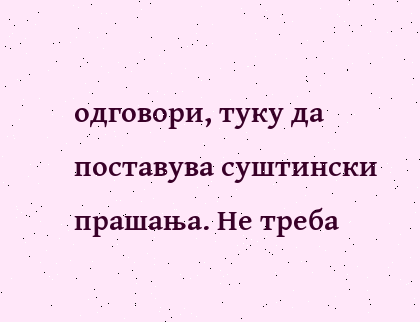одговори, туку да поставува суштински прашања. Не треба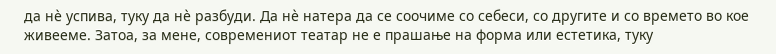да нè успива, туку да нè разбуди. Да нè натера да се соочиме со себеси, со другите и со времето во кое живееме. Затоа, за мене, современиот театар не е прашање на форма или естетика, туку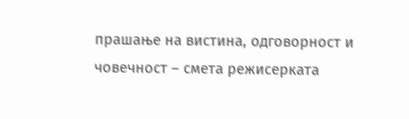прашање на вистина, одговорност и човечност – смета режисерката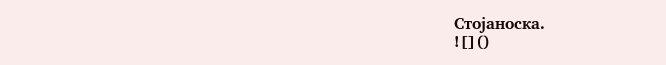Стојаноска.
![]()